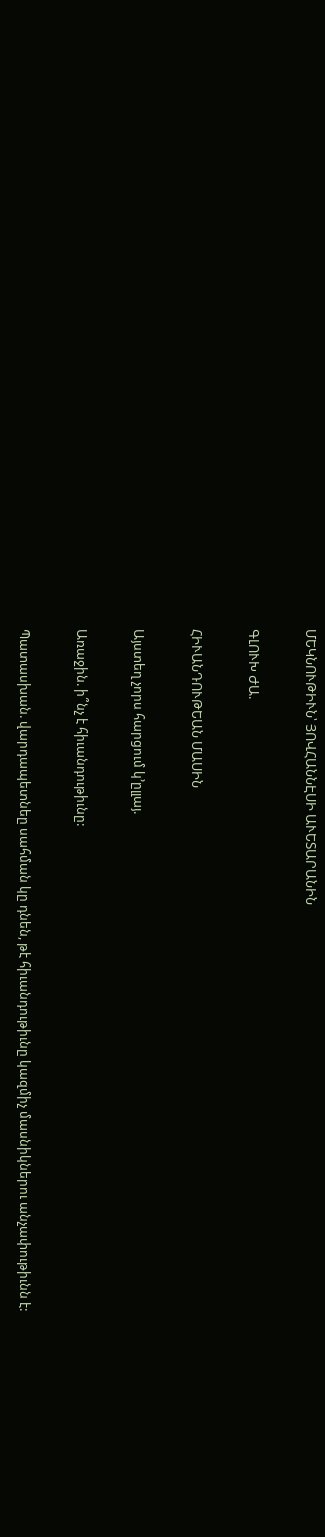ՄԵԿՆՈՒԹԻՒՆ՝ ՅՈՎՀԱՆՆԷՍԻ ԱՒԵՏԱՐԱՆԻՆ

ԳԼՈՒԽ ԺԱ.

ՀԻՒԱՆԴՈՒԹԵԱՆ ՄԱՍԻՆ

Այստեղ չորս հարցում կ՚ըլլայ.

Առաջին. ի՞նչ է հիւանդութիւնը:

Պատասխան. վարդապետնեը սահման կը դնեն, թէ հիւանդութիւնը կազմիչ մասնիկներու անչափութիւնն է: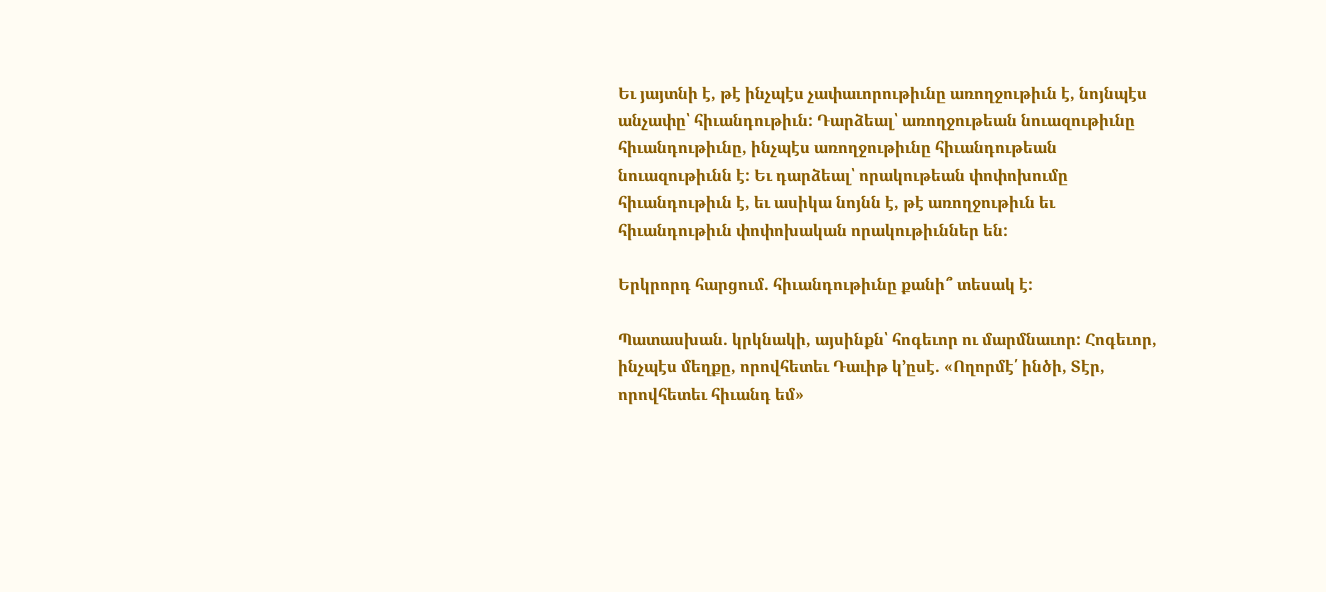Եւ յայտնի է, թէ ինչպէս չափաւորութիւնը առողջութիւն է, նոյնպէս անչափը՝ հիւանդութիւն: Դարձեալ՝ առողջութեան նուազութիւնը հիւանդութիւնը, ինչպէս առողջութիւնը հիւանդութեան նուազութիւնն է: Եւ դարձեալ՝ որակութեան փոփոխումը հիւանդութիւն է, եւ ասիկա նոյնն է, թէ առողջութիւն եւ հիւանդութիւն փոփոխական որակութիւններ են:

Երկրորդ հարցում. հիւանդութիւնը քանի՞ տեսակ է:

Պատասխան. կրկնակի, այսինքն՝ հոգեւոր ու մարմնաւոր: Հոգեւոր, ինչպէս մեղքը, որովհետեւ Դաւիթ կ՚ըսէ. «Ողորմէ՛ ինծի, Տէր, որովհետեւ հիւանդ եմ»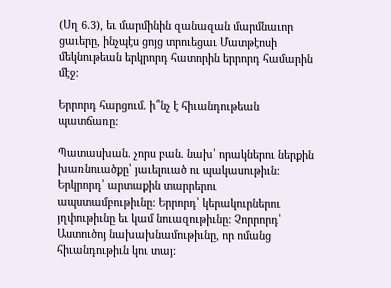(Սղ 6.3), եւ մարմինին զանազան մարմնաւոր ցաւերը, ինչպէս ցոյց տրուեցաւ Մատթէոսի մեկնութեան երկրորդ հատորին երրորդ համարին մէջ:

Երրորդ հարցում. ի՞նչ է հիւանդութեան պատճառը:

Պատասխան. չորս բան. նախ՝ որակներու ներքին խառնուածքը՝ յաւելուած ու պակասութիւն: Երկրորդ՝ արտաքին տարրերու ապստամբութիւնը: Երրորդ՝ կերակուրներու յղփութիւնը եւ կամ նուազութիւնը: Չորրորդ՝ Աստուծոյ նախախնամութիւնը, որ ոմանց հիւանդութիւն կու տայ: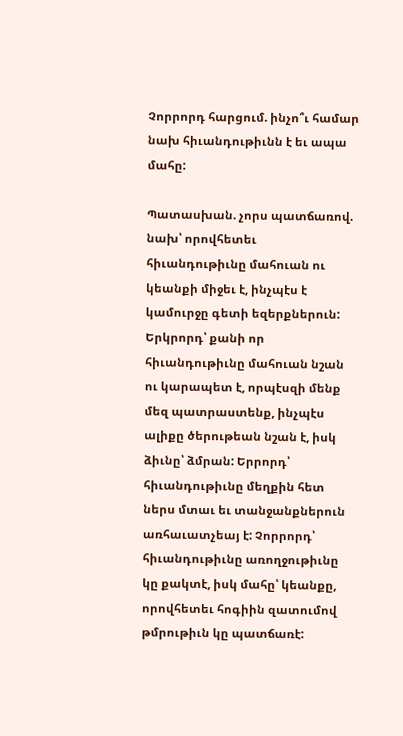Չորրորդ հարցում. ինչո՞ւ համար նախ հիւանդութիւնն է եւ ապա մահը:

Պատասխան. չորս պատճառով. նախ՝ որովհետեւ հիւանդութիւնը մահուան ու կեանքի միջեւ է, ինչպէս է կամուրջը գետի եզերքներուն: Երկրորդ՝ քանի որ հիւանդութիւնը մահուան նշան ու կարապետ է, որպէսզի մենք մեզ պատրաստենք, ինչպէս ալիքը ծերութեան նշան է, իսկ ձիւնը՝ ձմրան: Երրորդ՝ հիւանդութիւնը մեղքին հետ ներս մտաւ եւ տանջանքներուն առհաւատչեայ է: Չորրորդ՝ հիւանդութիւնը առողջութիւնը կը քակտէ, իսկ մահը՝ կեանքը, որովհետեւ հոգիին զատումով թմրութիւն կը պատճառէ: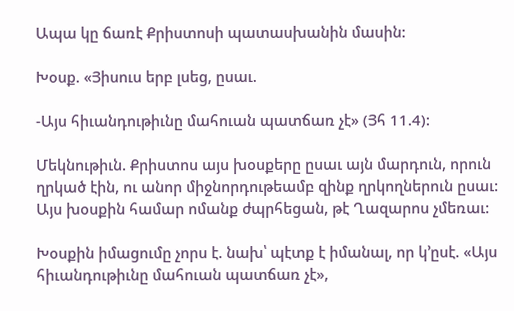Ապա կը ճառէ Քրիստոսի պատասխանին մասին:

Խօսք. «Յիսուս երբ լսեց, ըսաւ.

-Այս հիւանդութիւնը մահուան պատճառ չէ» (Յհ 11.4):

Մեկնութիւն. Քրիստոս այս խօսքերը ըսաւ այն մարդուն, որուն ղրկած էին, ու անոր միջնորդութեամբ զինք ղրկողներուն ըսաւ: Այս խօսքին համար ոմանք ժպրհեցան, թէ Ղազարոս չմեռաւ:

Խօսքին իմացումը չորս է. նախ՝ պէտք է իմանալ, որ կ՚ըսէ. «Այս հիւանդութիւնը մահուան պատճառ չէ»,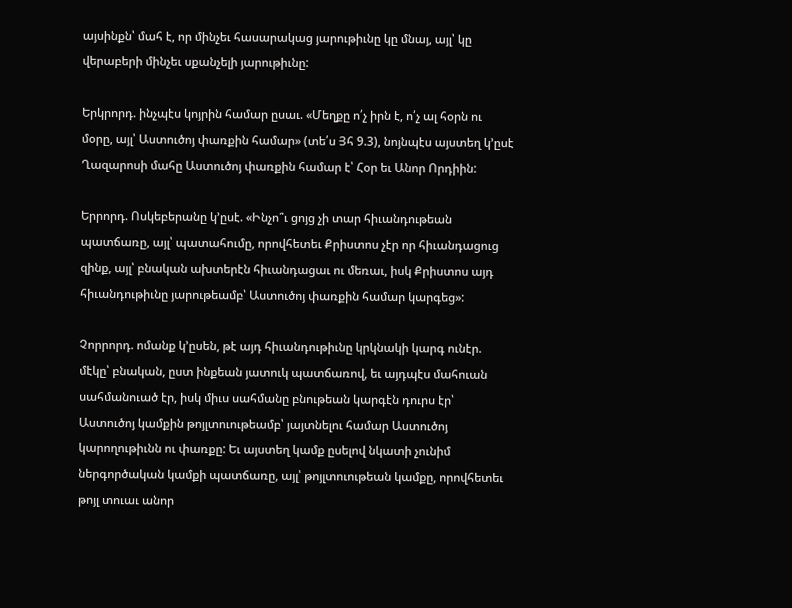այսինքն՝ մահ է, որ մինչեւ հասարակաց յարութիւնը կը մնայ, այլ՝ կը վերաբերի մինչեւ սքանչելի յարութիւնը:

Երկրորդ. ինչպէս կոյրին համար ըսաւ. «Մեղքը ո՛չ իրն է, ո՛չ ալ հօրն ու մօրը, այլ՝ Աստուծոյ փառքին համար» (տե՛ս Յհ 9.3), նոյնպէս այստեղ կ՚ըսէ Ղազարոսի մահը Աստուծոյ փառքին համար է՝ Հօր եւ Անոր Որդիին:

Երրորդ. Ոսկեբերանը կ՚ըսէ. «Ինչո՞ւ ցոյց չի տար հիւանդութեան պատճառը, այլ՝ պատահումը, որովհետեւ Քրիստոս չէր որ հիւանդացուց զինք, այլ՝ բնական ախտերէն հիւանդացաւ ու մեռաւ, իսկ Քրիստոս այդ հիւանդութիւնը յարութեամբ՝ Աստուծոյ փառքին համար կարգեց»:

Չորրորդ. ոմանք կ՚ըսեն, թէ այդ հիւանդութիւնը կրկնակի կարգ ունէր. մէկը՝ բնական, ըստ ինքեան յատուկ պատճառով, եւ այդպէս մահուան սահմանուած էր, իսկ միւս սահմանը բնութեան կարգէն դուրս էր՝ Աստուծոյ կամքին թոյլտուութեամբ՝ յայտնելու համար Աստուծոյ կարողութիւնն ու փառքը: Եւ այստեղ կամք ըսելով նկատի չունիմ ներգործական կամքի պատճառը, այլ՝ թոյլտուութեան կամքը, որովհետեւ թոյլ տուաւ անոր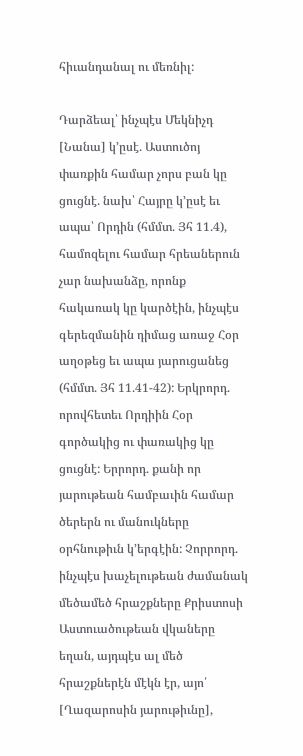հիւանդանալ ու մեռնիլ:

Դարձեալ՝ ինչպէս Մեկնիչդ [Նանա] կ՚ըսէ. Աստուծոյ փառքին համար չորս բան կը ցուցնէ. նախ՝ Հայրը կ՚ըսէ եւ ապա՝ Որդին (հմմտ. Յհ 11.4), համոզելու համար հրեաներուն չար նախանձը, որոնք հակառակ կը կարծէին, ինչպէս գերեզմանին դիմաց առաջ Հօր աղօթեց եւ ապա յարուցանեց (հմմտ. Յհ 11.41-42): Երկրորդ. որովհետեւ Որդիին Հօր գործակից ու փառակից կը ցուցնէ: Երրորդ. քանի որ յարութեան համբաւին համար ծերերն ու մանուկները օրհնութիւն կ՚երգէին: Չորրորդ. ինչպէս խաչելութեան ժամանակ մեծամեծ հրաշքները Քրիստոսի Աստուածութեան վկաները եղան, այդպէս ալ մեծ հրաշքներէն մէկն էր, այո՛ [Ղազարոսին յարութիւնը],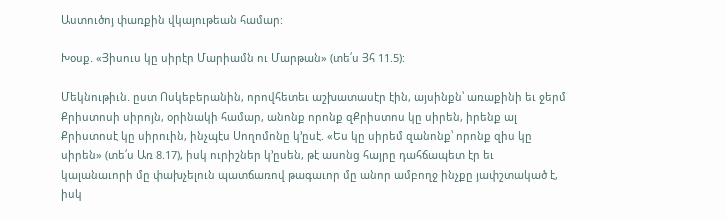Աստուծոյ փառքին վկայութեան համար:

Խօսք. «Յիսուս կը սիրէր Մարիամն ու Մարթան» (տե՛ս Յհ 11.5):

Մեկնութիւն. ըստ Ոսկեբերանին, որովհետեւ աշխատասէր էին, այսինքն՝ առաքինի եւ ջերմ Քրիստոսի սիրոյն, օրինակի համար, անոնք որոնք զՔրիստոս կը սիրեն, իրենք ալ Քրիստոսէ կը սիրուին, ինչպէս Սողոմոնը կ՚ըսէ. «Ես կը սիրեմ զանոնք՝ որոնք զիս կը սիրեն» (տե՛ս Առ 8.17), իսկ ուրիշներ կ՚ըսեն, թէ ասոնց հայրը դահճապետ էր եւ կալանաւորի մը փախչելուն պատճառով թագաւոր մը անոր ամբողջ ինչքը յափշտակած է, իսկ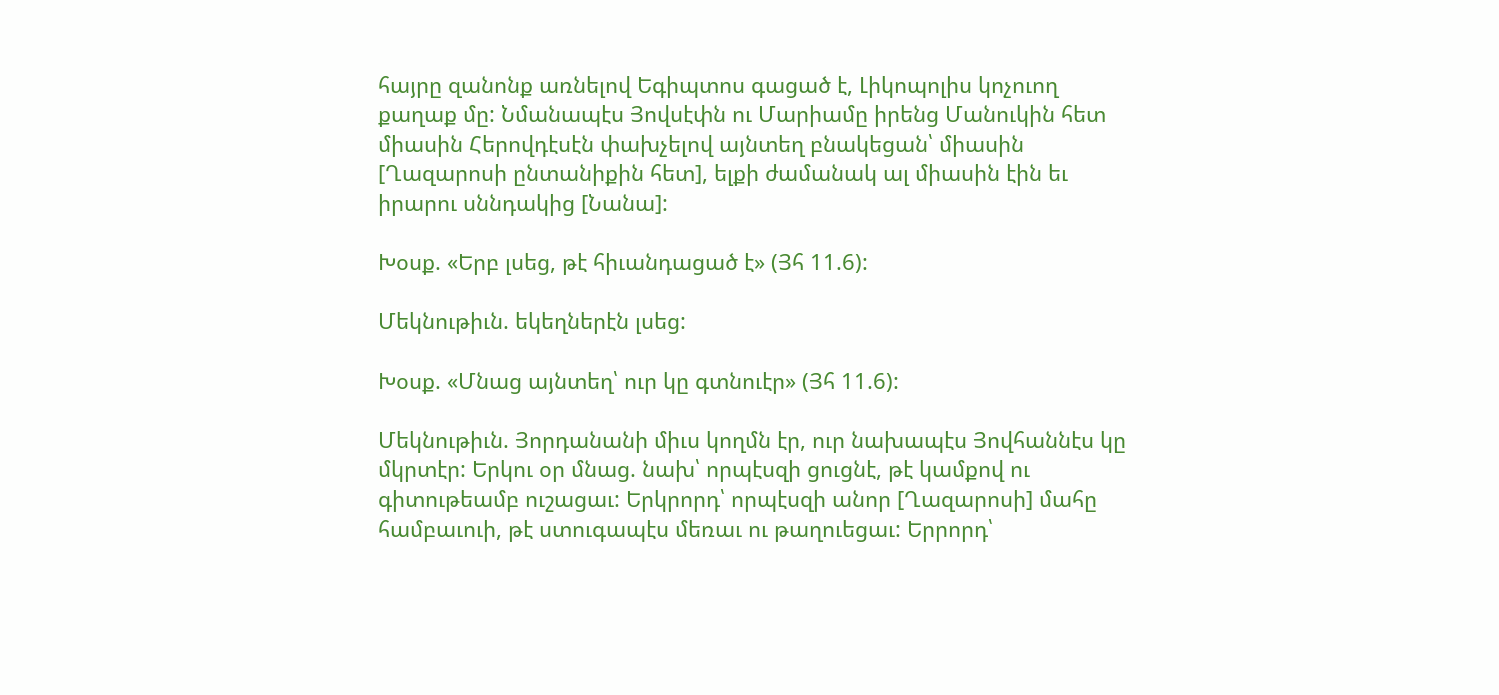հայրը զանոնք առնելով Եգիպտոս գացած է, Լիկոպոլիս կոչուող քաղաք մը: Նմանապէս Յովսէփն ու Մարիամը իրենց Մանուկին հետ միասին Հերովդէսէն փախչելով այնտեղ բնակեցան՝ միասին [Ղազարոսի ընտանիքին հետ], ելքի ժամանակ ալ միասին էին եւ իրարու սննդակից [Նանա]:

Խօսք. «Երբ լսեց, թէ հիւանդացած է» (Յհ 11.6):

Մեկնութիւն. եկեղներէն լսեց:

Խօսք. «Մնաց այնտեղ՝ ուր կը գտնուէր» (Յհ 11.6):

Մեկնութիւն. Յորդանանի միւս կողմն էր, ուր նախապէս Յովհաննէս կը մկրտէր: Երկու օր մնաց. նախ՝ որպէսզի ցուցնէ, թէ կամքով ու գիտութեամբ ուշացաւ: Երկրորդ՝ որպէսզի անոր [Ղազարոսի] մահը համբաւուի, թէ ստուգապէս մեռաւ ու թաղուեցաւ: Երրորդ՝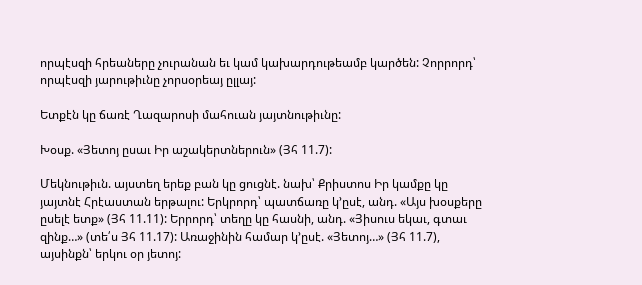որպէսզի հրեաները չուրանան եւ կամ կախարդութեամբ կարծեն: Չորրորդ՝ որպէսզի յարութիւնը չորսօրեայ ըլլայ:

Ետքէն կը ճառէ Ղազարոսի մահուան յայտնութիւնը:

Խօսք. «Յետոյ ըսաւ Իր աշակերտներուն» (Յհ 11.7):

Մեկնութիւն. այստեղ երեք բան կը ցուցնէ. նախ՝ Քրիստոս Իր կամքը կը յայտնէ Հրէաստան երթալու: Երկրորդ՝ պատճառը կ՚ըսէ, անդ. «Այս խօսքերը ըսելէ ետք» (Յհ 11.11): Երրորդ՝ տեղը կը հասնի, անդ. «Յիսուս եկաւ, գտաւ զինք…» (տե՛ս Յհ 11.17): Առաջինին համար կ՚ըսէ. «Յետոյ…» (Յհ 11.7), այսինքն՝ երկու օր յետոյ: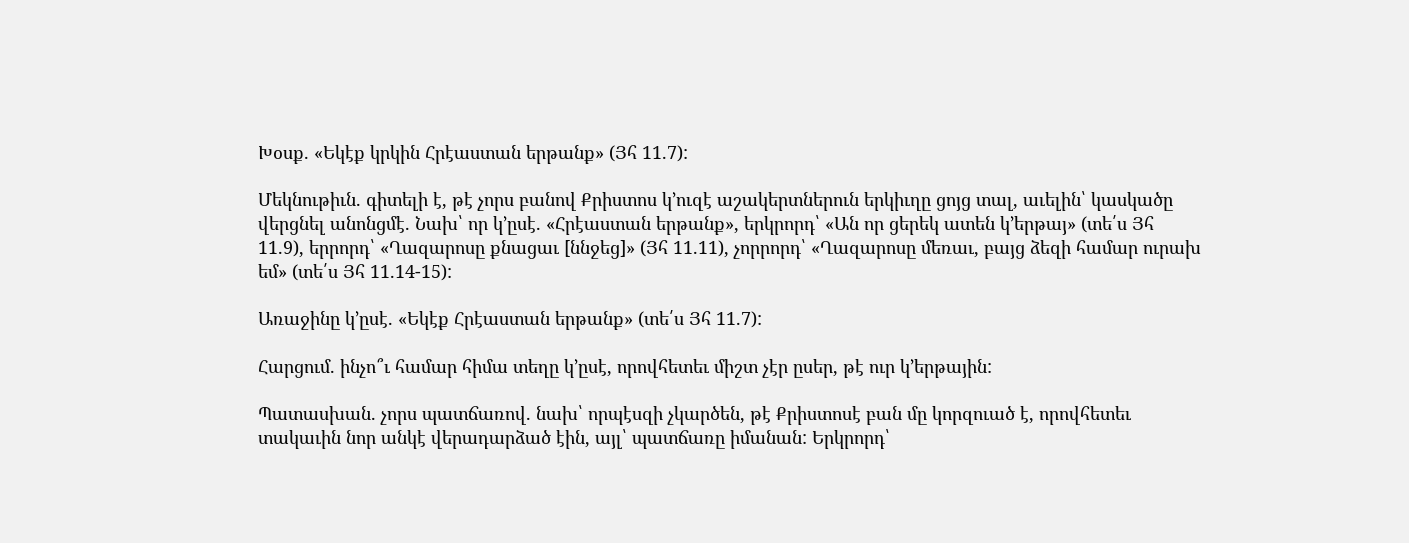Խօսք. «Եկէք կրկին Հրէաստան երթանք» (Յհ 11.7):

Մեկնութիւն. գիտելի է, թէ չորս բանով Քրիստոս կ՚ուզէ աշակերտներուն երկիւղը ցոյց տալ, աւելին՝ կասկածը վերցնել անոնցմէ. Նախ՝ որ կ՚ըսէ. «Հրէաստան երթանք», երկրորդ՝ «Ան որ ցերեկ ատեն կ՚երթայ» (տե՛ս Յհ 11.9), երրորդ՝ «Ղազարոսը քնացաւ [ննջեց]» (Յհ 11.11), չորրորդ՝ «Ղազարոսը մեռաւ, բայց ձեզի համար ուրախ եմ» (տե՛ս Յհ 11.14-15):

Առաջինը կ՚ըսէ. «Եկէք Հրէաստան երթանք» (տե՛ս Յհ 11.7):

Հարցում. ինչո՞ւ համար հիմա տեղը կ՚ըսէ, որովհետեւ միշտ չէր ըսեր, թէ ուր կ՚երթային:

Պատասխան. չորս պատճառով. նախ՝ որպէսզի չկարծեն, թէ Քրիստոսէ բան մը կորզուած է, որովհետեւ տակաւին նոր անկէ վերադարձած էին, այլ՝ պատճառը իմանան: Երկրորդ՝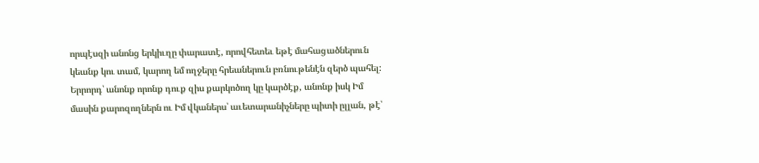որպէսզի անոնց երկիւղը փարատէ, որովհետեւ եթէ մահացածներուն կեանք կու տամ, կարող եմ ողջերը հրեաներուն բռնութենէն զերծ պահել: Երրորդ՝ անոնք որոնք դուք զիս քարկոծող կը կարծէք, անոնք իսկ Իմ մասին քարոզողներն ու Իմ վկաներս՝ աւետարանիչները պիտի ըլլան, թէ՝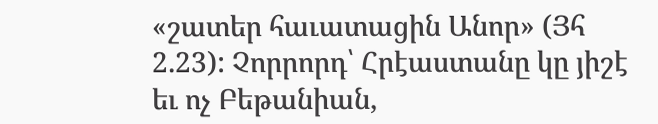«շատեր հաւատացին Անոր» (Յհ 2.23): Չորրորդ՝ Հրէաստանը կը յիշէ եւ ոչ Բեթանիան,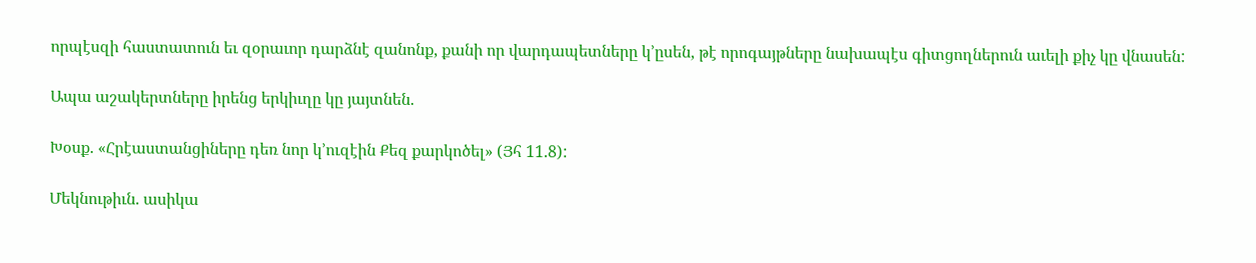որպէսզի հաստատուն եւ զօրաւոր դարձնէ զանոնք, քանի որ վարդապետները կ՚ըսեն, թէ որոգայթները նախապէս գիտցողներուն աւելի քիչ կը վնասեն:

Ապա աշակերտները իրենց երկիւղը կը յայտնեն.

Խօսք. «Հրէաստանցիները դեռ նոր կ՚ուզէին Քեզ քարկոծել» (Յհ 11.8):

Մեկնութիւն. ասիկա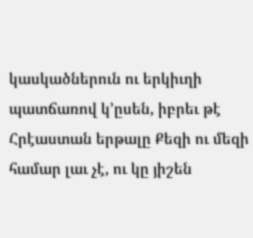կասկածներուն ու երկիւղի պատճառով կ՚ըսեն, իբրեւ թէ Հրէաստան երթալը Քեզի ու մեզի համար լաւ չէ, ու կը յիշեն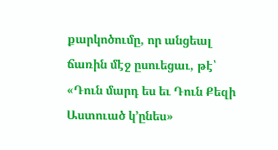քարկոծումը, որ անցեալ ճառին մէջ ըսուեցաւ, թէ՝ «Դուն մարդ ես եւ Դուն Քեզի Աստուած կ՚ընես»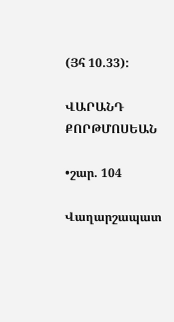(Յհ 10.33):

ՎԱՐԱՆԴ ՔՈՐԹՄՈՍԵԱՆ

•շար. 104

Վաղարշապատ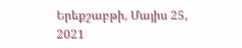Երեքշաբթի, Մայիս 25, 2021